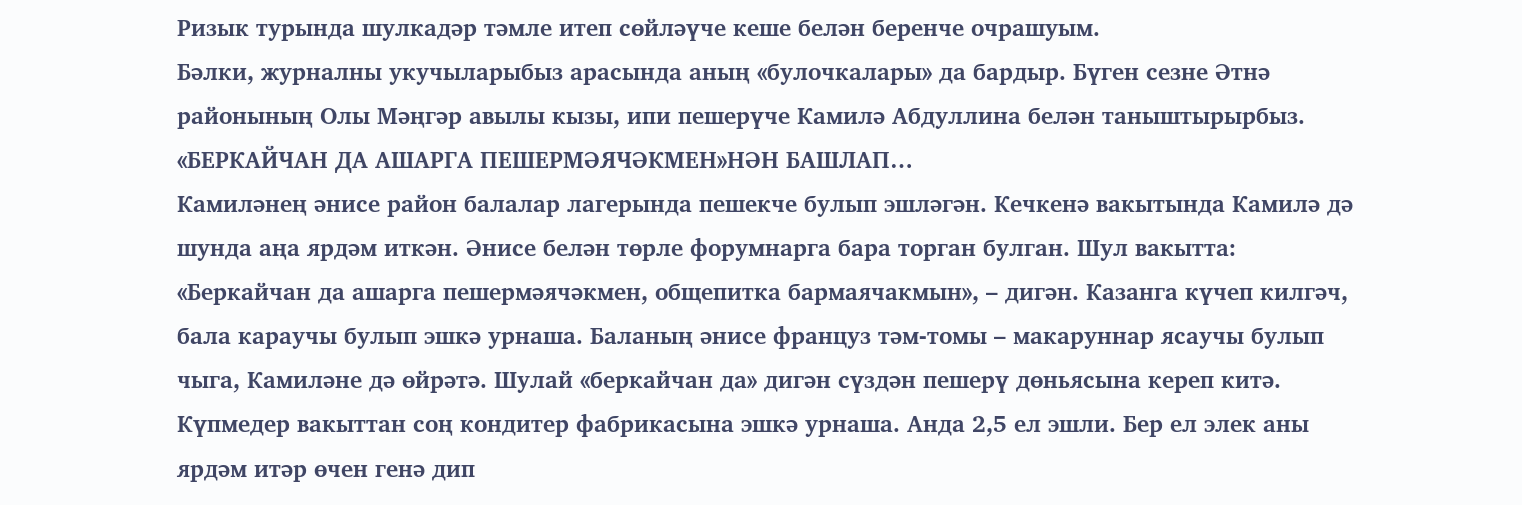Ризык турында шулкадәр тәмле итеп сөйләүче кеше белән беренче очрашуым.
Бәлки, журналны укучыларыбыз арасында аның «булочкалары» да бардыр. Бүген сезне Әтнә районының Олы Мәңгәр авылы кызы, ипи пешерүче Камилә Абдуллина белән таныштырырбыз.
«БЕРКАЙЧАН ДА АШАРГА ПЕШЕРМӘЯЧӘКМЕН»НӘН БАШЛАП…
Камиләнең әнисе район балалар лагерында пешекче булып эшләгән. Кечкенә вакытында Камилә дә шунда аңа ярдәм иткән. Әнисе белән төрле форумнарга бара торган булган. Шул вакытта: «Беркайчан да ашарга пешермәячәкмен, общепитка бармаячакмын», – дигән. Казанга күчеп килгәч, бала караучы булып эшкә урнаша. Баланың әнисе француз тәм-томы – макаруннар ясаучы булып чыга, Камиләне дә өйрәтә. Шулай «беркайчан да» дигән сүздән пешерү дөньясына кереп китә. Күпмедер вакыттан соң кондитер фабрикасына эшкә урнаша. Анда 2,5 ел эшли. Бер ел элек аны ярдәм итәр өчен генә дип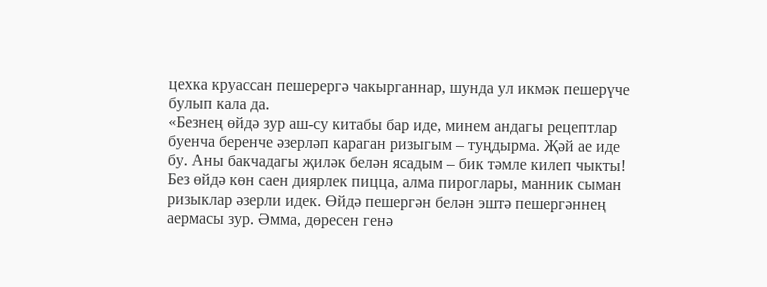цехка круассан пешерергә чакырганнар, шунда ул икмәк пешерүче булып кала да.
«Безнең өйдә зур аш-су китабы бар иде, минем андагы рецептлар буенча беренче әзерләп караган ризыгым – туңдырма. Җәй ае иде бу. Аны бакчадагы җиләк белән ясадым – бик тәмле килеп чыкты! Без өйдә көн саен диярлек пицца, алма пироглары, манник сыман ризыклар әзерли идек. Өйдә пешергән белән эштә пешергәннең аермасы зур. Әмма, дөресен генә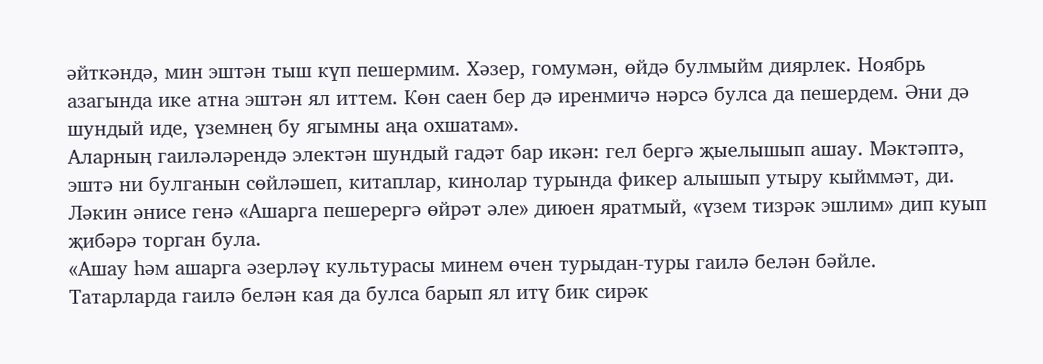әйткәндә, мин эштән тыш күп пешермим. Хәзер, гомумән, өйдә булмыйм диярлек. Ноябрь азагында ике атна эштән ял иттем. Көн саен бер дә иренмичә нәрсә булса да пешердем. Әни дә шундый иде, үземнең бу ягымны аңа охшатам».
Аларның гаиләләрендә электән шундый гадәт бар икән: гел бергә җыелышып ашау. Мәктәптә, эштә ни булганын сөйләшеп, китаплар, кинолар турында фикер алышып утыру кыйммәт, ди. Ләкин әнисе генә «Ашарга пешерергә өйрәт әле» диюен яратмый, «үзем тизрәк эшлим» дип куып җибәрә торган була.
«Ашау һәм ашарга әзерләү культурасы минем өчен турыдан-туры гаилә белән бәйле. Татарларда гаилә белән кая да булса барып ял итү бик сирәк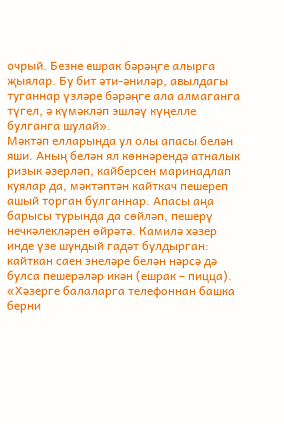очрый. Безне ешрак бәрәңге алырга җыялар. Бу бит әти-әниләр, авылдагы туганнар үзләре бәрәңге ала алмаганга түгел, ә күмәкләп эшләү күңелле булганга шулай».
Мәктәп елларында ул олы апасы белән яши. Аның белән ял көннәрендә атналык ризык әзерләп, кайберсен маринадлап куялар да, мәктәптән кайткач пешереп ашый торган булганнар. Апасы аңа барысы турында да сөйләп, пешерү нечкәлекләрен өйрәтә. Камилә хәзер инде үзе шундый гадәт булдырган: кайткан саен энеләре белән нәрсә дә булса пешерәләр икән (ешрак – пицца).
«Хәзерге балаларга телефоннан башка берни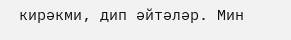кирәкми, дип әйтәләр. Мин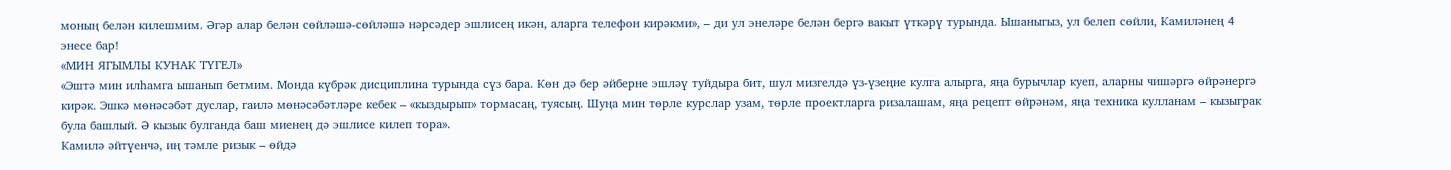моның белән килешмим. Әгәр алар белән сөйләшә-сөйләшә нәрсәдер эшлисең икән, аларга телефон кирәкми», – ди ул энеләре белән бергә вакыт үткәрү турында. Ышаныгыз, ул белеп сөйли, Камиләнең 4 энесе бар!
«МИН ЯГЫМЛЫ КУНАК ТҮГЕЛ»
«Эштә мин илһамга ышанып бетмим. Монда күбрәк дисциплина турында сүз бара. Көн дә бер әйберне эшләү туйдыра бит, шул мизгелдә үз-үзеңне кулга алырга, яңа бурычлар куеп, аларны чишәргә өйрәнергә кирәк. Эшкә мөнәсәбәт дуслар, гаилә мөнәсәбәтләре кебек – «кыздырып» тормасаң, туясың. Шуңа мин төрле курслар узам, төрле проектларга ризалашам, яңа рецепт өйрәнәм, яңа техника кулланам – кызыграк була башлый. Ә кызык булганда баш миенең дә эшлисе килеп тора».
Камилә әйтүенчә, иң тәмле ризык – өйдә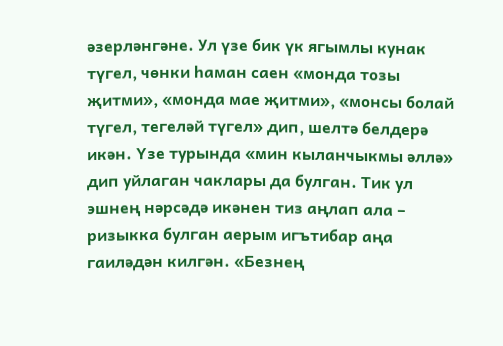әзерләнгәне. Ул үзе бик үк ягымлы кунак түгел, чөнки һаман саен «монда тозы җитми», «монда мае җитми», «монсы болай түгел, тегеләй түгел» дип, шелтә белдерә икән. Үзе турында «мин кыланчыкмы әллә» дип уйлаган чаклары да булган. Тик ул эшнең нәрсәдә икәнен тиз аңлап ала – ризыкка булган аерым игътибар аңа гаиләдән килгән. «Безнең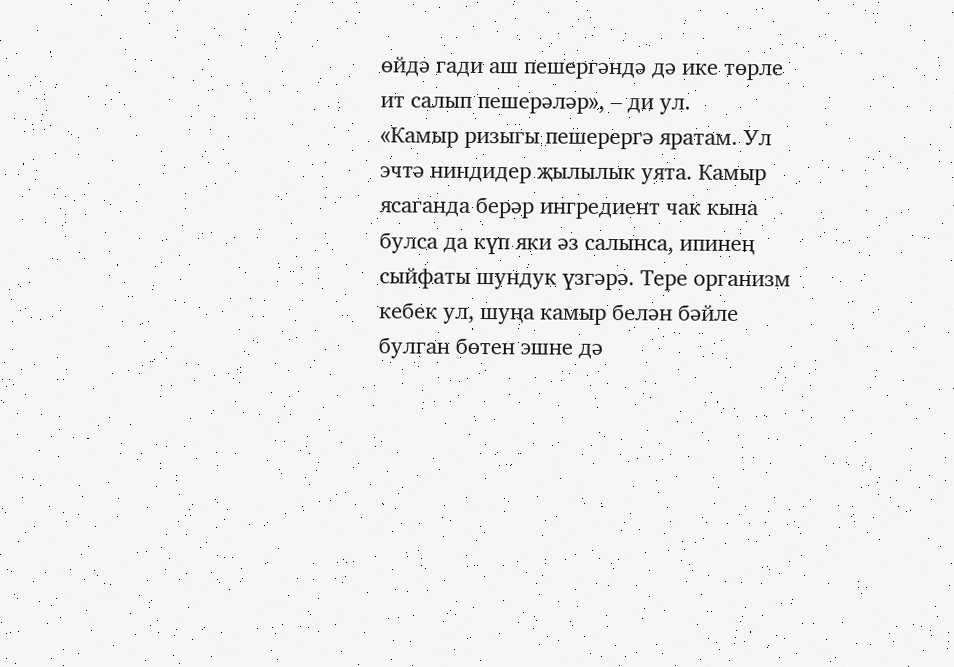өйдә гади аш пешергәндә дә ике төрле ит салып пешерәләр», – ди ул.
«Камыр ризыгы пешерергә яратам. Ул эчтә ниндидер җылылык уята. Камыр ясаганда берәр ингредиент чак кына булса да күп яки әз салынса, ипинең сыйфаты шундук үзгәрә. Тере организм кебек ул, шуңа камыр белән бәйле булган бөтен эшне дә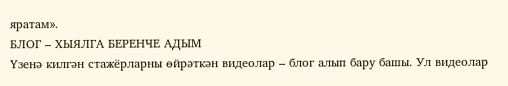яратам».
БЛОГ – ХЫЯЛГА БЕРЕНЧЕ АДЫМ
Үзенә килгән стажёрларны өйрәткән видеолар – блог алып бару башы. Ул видеолар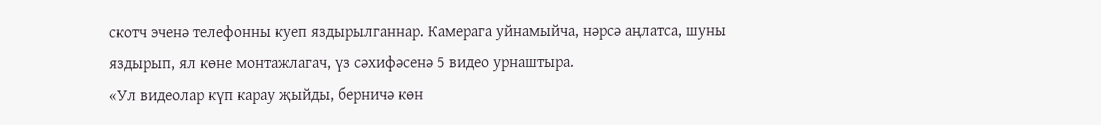скотч эченә телефонны куеп яздырылганнар. Камерага уйнамыйча, нәрсә аңлатса, шуны яздырып, ял көне монтажлагач, үз сәхифәсенә 5 видео урнаштыра.
«Ул видеолар күп карау җыйды, берничә көн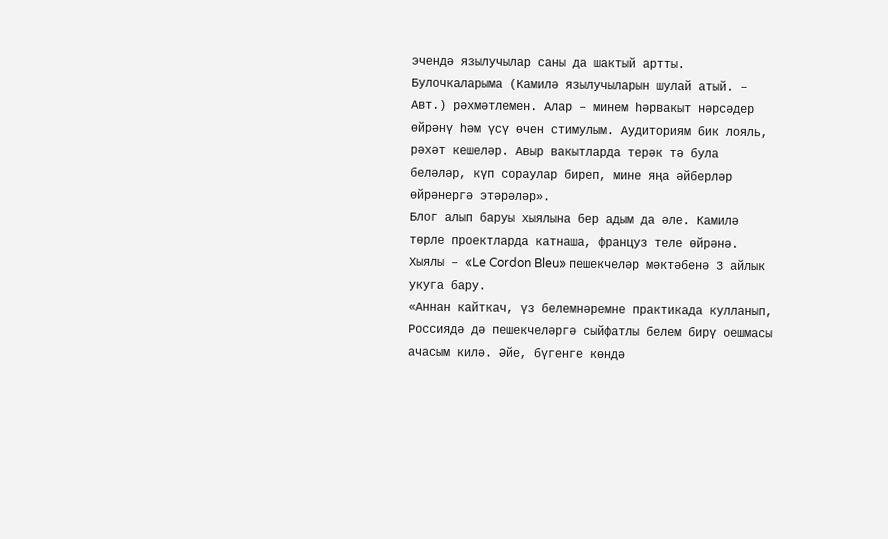эчендә язылучылар саны да шактый артты. Булочкаларыма (Камилә язылучыларын шулай атый. – Авт.) рәхмәтлемен. Алар – минем һәрвакыт нәрсәдер өйрәнү һәм үсү өчен стимулым. Аудиториям бик лояль, рәхәт кешеләр. Авыр вакытларда терәк тә була беләләр, күп сораулар биреп, мине яңа әйберләр өйрәнергә этәрәләр».
Блог алып баруы хыялына бер адым да әле. Камилә төрле проектларда катнаша, француз теле өйрәнә. Хыялы – «Le Cordon Bleu» пешекчеләр мәктәбенә 3 айлык укуга бару.
«Аннан кайткач, үз белемнәремне практикада кулланып, Россиядә дә пешекчеләргә сыйфатлы белем бирү оешмасы ачасым килә. Әйе, бүгенге көндә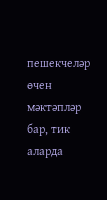пешекчеләр өчен мәктәпләр бар, тик аларда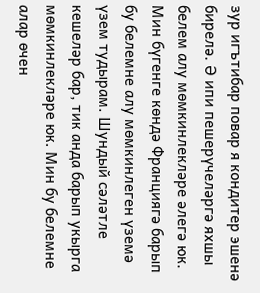зур игътибар повар я кондитер эшенә бирелә. Ә ипи пешерүчеләргә яхшы белем алу мөмкинлекләре әлегә юк. Мин бүгенге көндә Франциягә барып бу белемне алу мөмкинлеген үземә үзем тудырам. Шундый сәләтле кешеләр бар, тик анда барып укырга мөмкинлекләре юк. Мин бу белемне алар өчен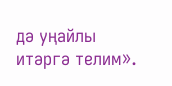дә уңайлы итәргә телим».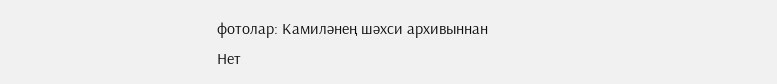фотолар: Камиләнең шәхси архивыннан
Нет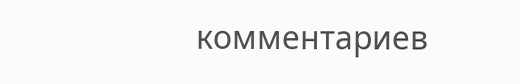комментариев